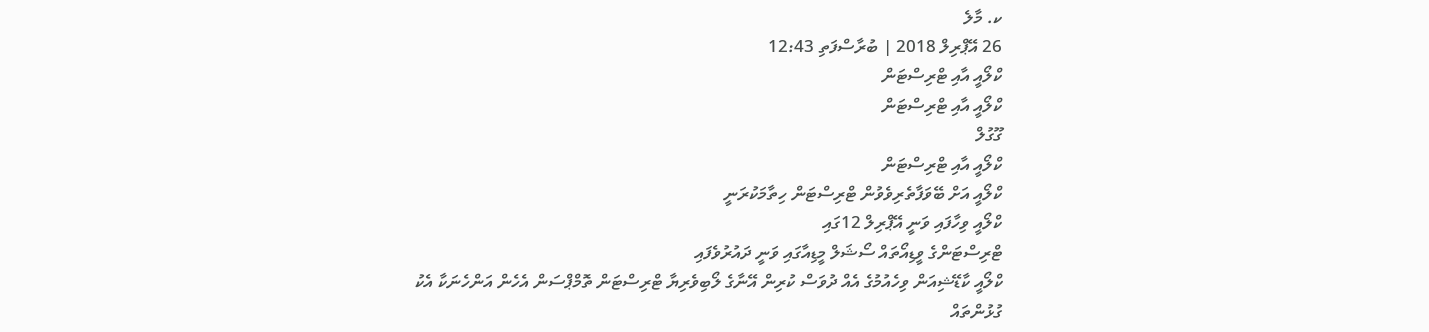ކ. މާލެ
26 އޭޕްރިލް 2018 | ބުރާސްފަތި 12:43
ކްލޯއީ އާއި ޓްރިސްޓަން
ކްލޯއީ އާއި ޓްރިސްޓަން
ގޫގުލް
ކްލޯއީ އާއި ޓްރިސްޓަން
ކްލޯއީ އަށް ބޭވަފާތެރިވެވުން ޓްރިސްޓަން ހިތާމަކުރަނީ
ކްލޯއީ ވިހާފައި ވަނީ އޭޕްރިލް 12ގައި
ޓްރިސްޓަންގެ ވީޑިއޯތައް ސޯޝަލް މީޑިއާގައި ވަނީ ދައުރުވެފައި
ކްލޯއީ ކާޑޭޝިއަން ވިހެއުމުގެ އެއް ދުވަސް ކުރިން އޭނާގެ ލޯބިވެރިޔާ ޓްރިސްޓަން ތޮމްޕްސަން އެހެން އަންހެނަކާ އެކު ގުޅުންތައް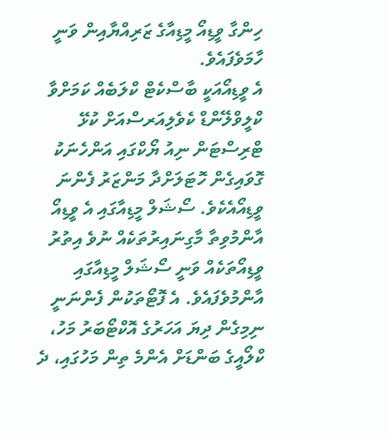ހިންގާ ވީޑިއޯ މީޑިއާގެ ޒަރިއްޔާއިން ވަނީ ހާމަވެފައެވެ.
އެ ވީޑިއޯއަކީ ބާސްކެޓް ކްލަބެއް ކަމަށްވާ ކްލީވްލޭންޑް ކެވެލިއަރސްއަށް ކުޅޭ ޓްރިސްޓަން ނިއު ޔޯކްގައި އަންހެނަކު ގޮވައިގެން ހޮޓަލަށްދާ މަންޒަރު ފެންނަ ވީޑިއޯއެކެވެ. ސޯޝަލް މީޑިއާގައި އެ ވީޑިއޯ އާންމުވިތާ މާގިނައިރުތަކެއް ނުވެ އިތުރު ވީޑިއޯތަކެއް ވަނީ ސޯޝަލް މީޑިއާގައި އާންމުވެފައެވެ. އެ ފޮޓޯތަކުން ފެންނަނީ ނިމިގެން ދިޔަ އަހަރުގެ އޮކްޓޯބަރު މަހު، ކްލޯއީގެ ބަންޑަށް އެންމެ ތިން މަހުގައި، ދެ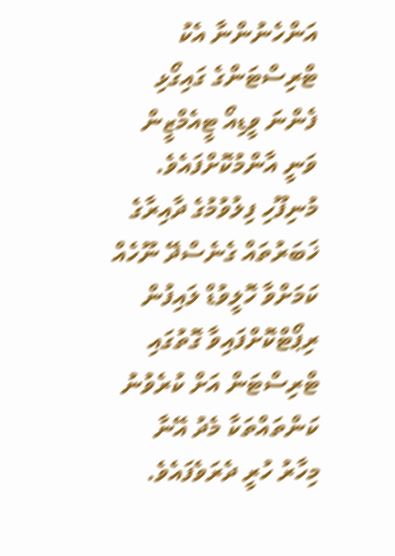އަންހެނުންނާ އެކު ޓްރިސްޓަންގެ ގައިގޯޅި ފެންނަ ވީޑިއޯ ޓީއެމްޒީން ވަނީ އާންމުކޮށްފައެވެ.
މުނިފޫހި ފިލުވުމުގެ ދާއިރާގެ ޚަބަރުތައް ގެނެސްދޭ ނޫހެއް ކަމަށްވާ ހޮލީވުޑް ލައިފުން ރިޕޯޓްކޮށްފައިވާ ގޮތުގައި ޓްރިސްޓަން އަށް ކުރެވުނު ކަންތައްތަކާ މެދު އޭނާ މިހާރު ހުރީ ދެރަވެފައެވެ.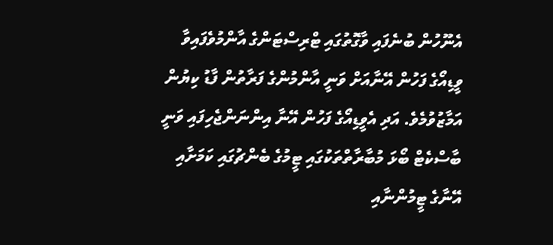އެނޫހުން ބުނެފައި ވާގޮތުގައި ޓްރިސްޓަންގެ އާންމުވެފައިވާ ވީޑިއޯގެ ފަހުން އޭނާއަށް ވަނީ އާންމުންގެ ފަރާތުން ފާޑު ކިޔުން އަމާޒުވުމެވެ. އަދި އެވީޑިއޯގެ ފަހުން އޭނާ އިންނަންޖެހިފައި ވަނީ ބާސްކެޓް ބޯޅަ މުބާރާތްތަކުގައި ޓީމުގެ ބެންޗުގައި ކަމަށާއި އޭނާގެ ޓީމުންނާއި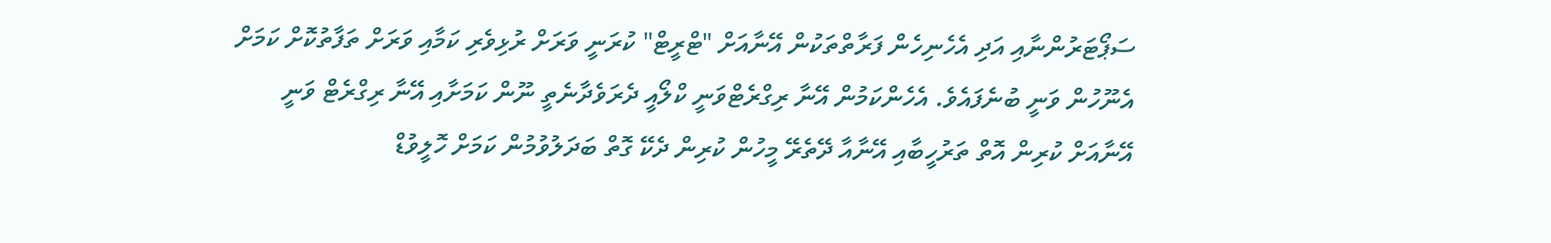ސަޕޯޓަރުންނާއި އަދި އެހެނިހެން ފަރާތްތަކުން އޭނާއަށް "ޓްރީޓް" ކުރަނީ ވަރަށް ރުޅިވެރި ކަމާއި ވަރަށް ތަފާތުކޮށް ކަމަށް އެނޫހުން ވަނީ ބުނެފައެވެ. އެހެންކަމުން އޭނާ ރިގްރެޓްވަނީ ކްލޯއީ ދެރަވެދާނެތީ ނޫން ކަމަށާއި އޭނާ ރިގްރެޓް ވަނީ އޭނާއަށް ކުރިން އޮތް ތަރުހީބާއި އޭނާއާ ދޭތެރޭ މީހުން ކުރިން ދެކޭ ގޮތް ބަދަލުވުމުން ކަމަށް ހޮލީވުޑް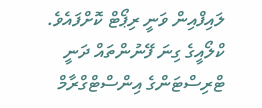ލައިފްއިން ވަނީ ރިޕޯޓް ކޮށްފައެވެ.
ކްލޯއީގެ ގިނަ ފޭނުންތައް ދަނީ ޓްރިސްޓަންގެ އިންސްޓްގްރާމް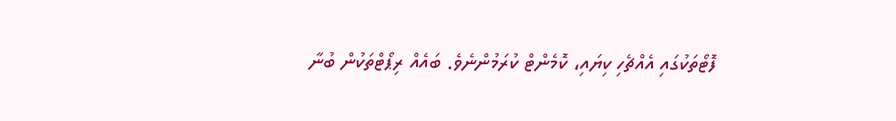ފޮޓޯތަކުގައި އެއްޗެހި ކިޔައި، ކޮމެންޓް ކުރަމުންނެވެ. ބައެއް ރިޕޯޓްތަކުން ބުނާ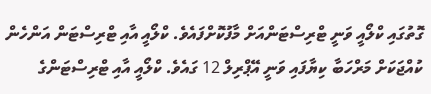ގޮތުގައި ކްލޯއީ ވަނީ ޓްރިސްޓަންއަށް މާފުކޮށްފައެވެ. ކްލޯއީ އާއި ޓްރިސްޓަން އަންހެން ކުއްޖަކަށް މަރްހަބާ ކިޔާފައި ވަނީ އޭޕްރިލް 12 ގައެވެ. ކްލޯއީ އާއި ޓްރިސްޓަންގެ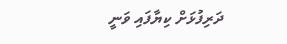ދަރިފުޅަށް ކިޔާފައި ވަނީ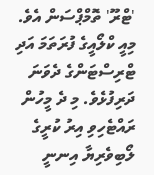'ޓްރޫ' ތޮމްޕްސަން އެވެ.
މިއީ ކްލޯއީގެ ފުރަތަމަ އަދި ޓްރިސްޓަންގެ ދެވަނަ ދަރިފުޅެވެ. މި ދެ މީހުން ރައްޓެހިވި އިރު ކުރީގެ ލޯބިވެރިޔާ އިނނީ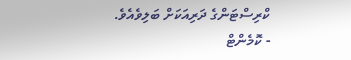ކްރިސްޓަންގެ ދަރިއަކަށް ބަލިވެއެވެ.
- ކޮމެންޓް